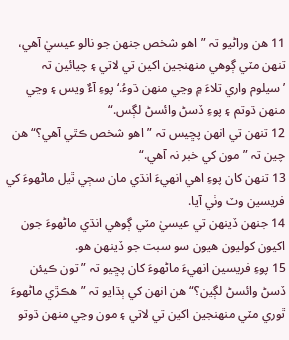11 ھن وراڻيو تہ ”اھو شخص جنھن جو نالو عيسيٰ آھي، تنھن مٽي ڳوھي منھنجين اکين تي لاتي ۽ چيائين تہ ’سيلوم واري تلاءَ ۾ وڃي منھن ڌوءُ.‘ پوءِ آءٌ ويس ۽ وڃي منھن ڌوتم ۽ پوءِ ڏسڻ وائسڻ لڳس.“
12 تنھن تي انھن پڇيس تہ ”اھو شخص ڪٿي آھي؟“ ھن چين تہ ”مون کي خبر نہ آھي.“
13 تنھن کان پوءِ اھي انھيءَ انڌي مان سڄي ٿيل ماڻھوءَ کي فريسين وٽ وٺي آيا.
14 جنھن ڏينھن تي عيسيٰ مٽي ڳوھي انڌي ماڻھوءَ جون اکيون کوليون ھيون سو سبت جو ڏينھن ھو.
15 پوءِ فريسين انھيءَ ماڻھوءَ کان پڇيو تہ ”تون ڪيئن ڏسڻ وائسڻ لڳين؟“ ھن انھن کي ٻڌايو تہ ”ھڪڙي ماڻھوءَ ٿوري مٽي منھنجين اکين تي لاتي ۽ مون وڃي منھن ڌوتو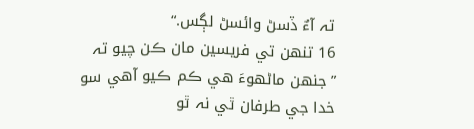تہ آءٌ ڏسڻ وائسڻ لڳس.“
16 تنھن تي فريسين مان ڪن چيو تہ ”جنھن ماڻھوءَ ھي ڪم ڪيو آھي سو خدا جي طرفان ٿي نہ ٿو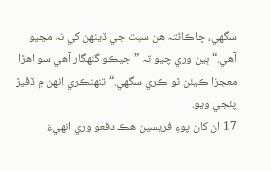سگھي، ڇاڪاڻتہ ھن سبت جي ڏينھن کي نہ مڃيو آھي.“ ٻين وري چيو تہ ”جيڪو گنھگار آھي سو اھڙا معجزا ڪيئن ٿو ڪري سگھي.“ تنھنڪري انھن ۾ ڏڦيڙ پئجي ويو.
17 ان کان پوءِ فريسين ھڪ دفعو وري انھيءَ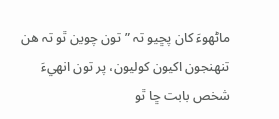ماڻھوءَ کان پڇيو تہ ”تون چوين ٿو تہ ھن تنھنجون اکيون کوليون، پر تون انھيءَ شخص بابت ڇا ٿو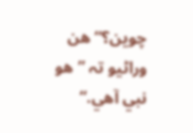چوين؟“ ھن وراڻيو تہ ”ھو نبي آھي.“